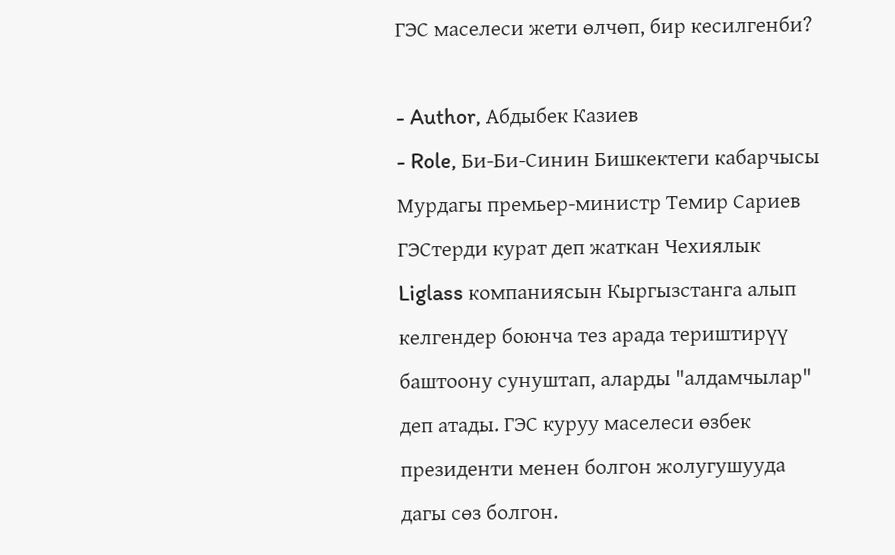ГЭС маселеси жети өлчөп, бир кесилгенби?

- Author, Абдыбек Казиев
- Role, Би-Би-Синин Бишкектеги кабарчысы
Мурдагы премьер-министр Темир Сариев ГЭСтерди курат деп жаткан Чехиялык Liglass компаниясын Кыргызстанга алып келгендер боюнча тез арада териштирүү баштоону сунуштап, аларды "алдамчылар" деп атады. ГЭС куруу маселеси өзбек президенти менен болгон жолугушууда дагы сөз болгон.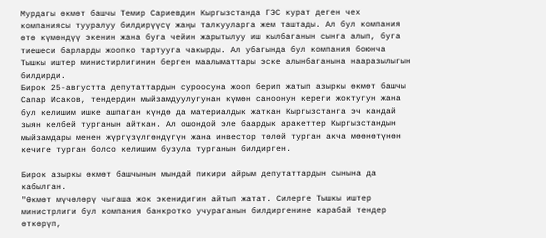Мурдагы өкмөт башчы Темир Сариевдин Кыргызстанда ГЭС курат деген чех компаниясы тууралуу билдирүүсү жаңы талкууларга жем таштады. Ал бул компания өтө күмөндүү экенин жана буга чейин жарытылуу иш кылбаганын сынга алып, буга тиешеси барларды жоопко тартууга чакырды. Ал убагында бул компания боюнча Тышкы иштер министирлигинин берген маалыматтары эске алынбаганына нааразылыгын билдирди.
Бирок 25-августта депутаттардын суроосуна жооп берип жатып азыркы өкмөт башчы Сапар Исаков, тендердин мыйзамдуулугунан күмөн саноонун кереги жоктугун жана бул келишим ишке ашпаган күндө да материалдык жаткан Кыргызстанга эч кандай зыян келбей турганын айткан. Ал ошондой эле баардык аракеттер Кыргызстандын мыйзамдары менен жүргүзүлгөндүгүн жана инвестор төлөй турган акча мөөнөтүнөн кечиге турган болсо келишим бузула турганын билдирген.

Бирок азыркы өкмөт башчынын мындай пикири айрым депутаттардын сынына да кабылган.
"Өкмөт мүчөлөрү чыгаша жок экенидигин айтып жатат. Силерге Тышкы иштер министрлиги бул компания банкротко учураганын билдиргенине карабай тендер өткөрүп,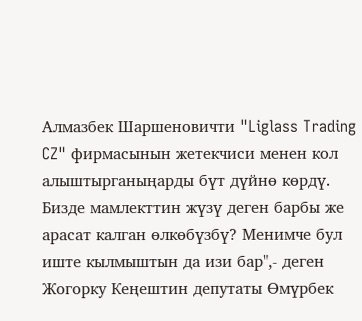Алмазбек Шаршеновичти "Liglass Trading CZ" фирмасынын жетекчиси менен кол алыштырганыңарды бүт дүйнө көрдү. Бизде мамлекттин жүзү деген барбы же арасат калган өлкөбүзбү? Менимче бул иште кылмыштын да изи бар",- деген Жогорку Кеңештин депутаты Өмүрбек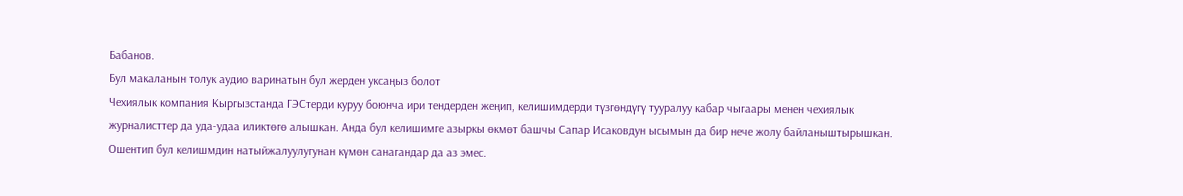Бабанов.
Бул макаланын толук аудио варинатын бул жерден уксаңыз болот
Чехиялык компания Кыргызстанда ГЭСтерди куруу боюнча ири тендерден жеңип, келишимдерди түзгөндүгү тууралуу кабар чыгаары менен чехиялык журналисттер да уда-удаа иликтөгө алышкан. Анда бул келишимге азыркы өкмөт башчы Сапар Исаковдун ысымын да бир нече жолу байланыштырышкан. Ошентип бул келишмдин натыйжалуулугунан күмөн санагандар да аз эмес.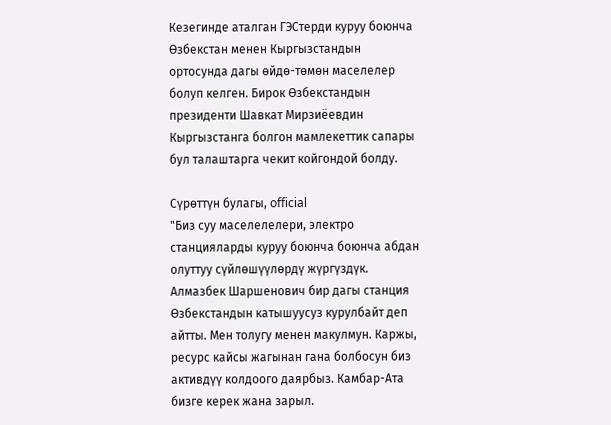Кезегинде аталган ГЭСтерди куруу боюнча Өзбекстан менен Кыргызстандын ортосунда дагы өйдө-төмөн маселелер болуп келген. Бирок Өзбекстандын президенти Шавкат Мирзиёевдин Кыргызстанга болгон мамлекеттик сапары бул талаштарга чекит койгондой болду.

Сүрөттүн булагы, official
"Биз суу маселелелери, электро станцияларды куруу боюнча боюнча абдан олуттуу сүйлөшүүлөрдү жүргүздүк. Алмазбек Шаршенович бир дагы станция Өзбекстандын катышуусуз курулбайт деп айтты. Мен толугу менен макулмун. Каржы, ресурс кайсы жагынан гана болбосун биз активдүү колдоого даярбыз. Камбар-Ата бизге керек жана зарыл.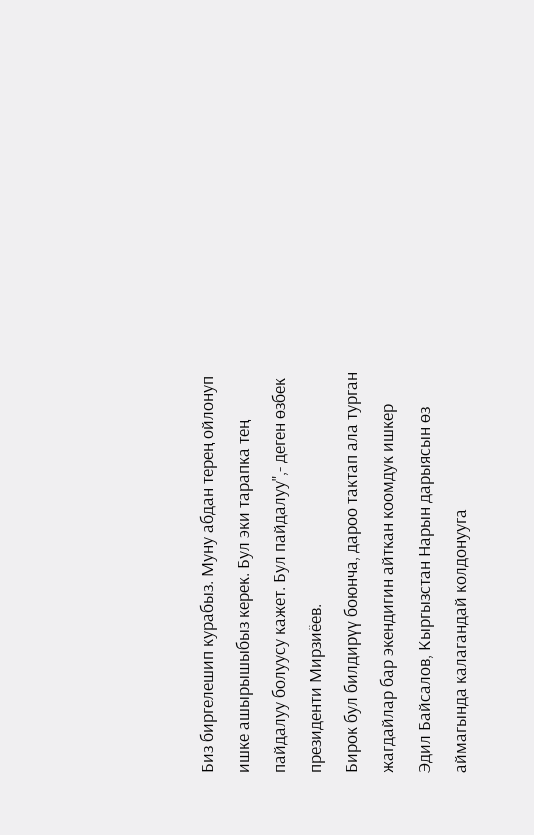Биз биргелешип курабыз. Муну абдан терең ойлонуп ишке ашырышыбыз керек. Бул эки тарапка тең пайдалуу болуусу кажет. Бул пайдалуу",- деген өзбек президенти Мирзиёев.
Бирок бул билдирүү боюнча, дароо тактап ала турган жагдайлар бар экендигин айткан коомдук ишкер Эдил Байсалов, Кыргызстан Нарын дарыясын өз аймагында калагандай колдонууга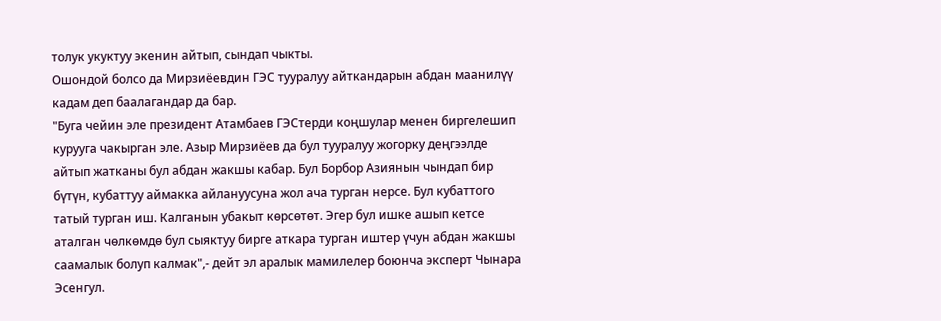толук укуктуу экенин айтып, сындап чыкты.
Ошондой болсо да Мирзиёевдин ГЭС тууралуу айткандарын абдан маанилүү кадам деп баалагандар да бар.
"Буга чейин эле президент Атамбаев ГЭСтерди коңшулар менен биргелешип курууга чакырган эле. Азыр Мирзиёев да бул тууралуу жогорку деңгээлде айтып жатканы бул абдан жакшы кабар. Бул Борбор Азиянын чындап бир бүтүн, кубаттуу аймакка айлануусуна жол ача турган нерсе. Бул кубаттого татый турган иш. Калганын убакыт көрсөтөт. Эгер бул ишке ашып кетсе аталган чөлкөмдө бул сыяктуу бирге аткара турган иштер үчун абдан жакшы саамалык болуп калмак",- дейт эл аралык мамилелер боюнча эксперт Чынара Эсенгул.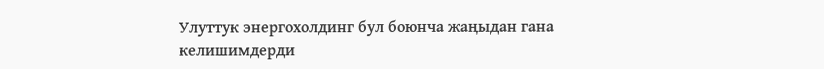Улуттук энергохолдинг бул боюнча жаңыдан гана келишимдерди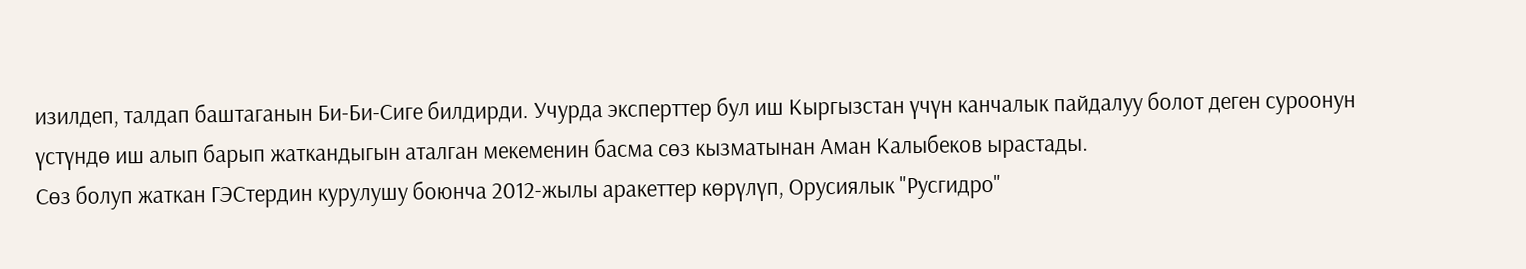изилдеп, талдап баштаганын Би-Би-Сиге билдирди. Учурда эксперттер бул иш Кыргызстан үчүн канчалык пайдалуу болот деген суроонун үстүндө иш алып барып жаткандыгын аталган мекеменин басма сөз кызматынан Аман Калыбеков ырастады.
Сөз болуп жаткан ГЭСтердин курулушу боюнча 2012-жылы аракеттер көрүлүп, Орусиялык "Русгидро"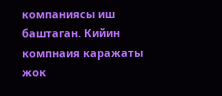компаниясы иш баштаган. Кийин компнаия каражаты жок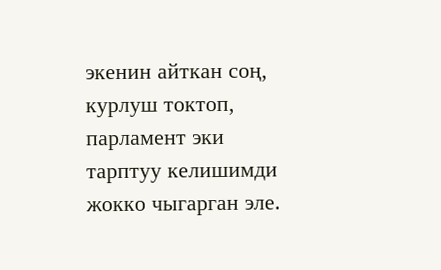экенин айткан соң, курлуш токтоп, парламент эки тарптуу келишимди жокко чыгарган эле.